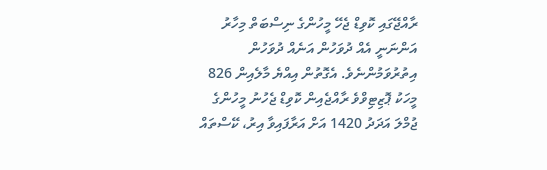ރާއްޖޭގައި ކޮވިޑް ޖެހޭ މީހުންގެ ނިސްބަތް މިހާރު އަންނަނީ އެއް ދުވަހުން އަނެއް ދުވަހުން އިތުރުވަމުންނެވެ. އެގޮތުން އިއްޔެ މާލެއިން 826 މީހަކު ޕޮޒިޓިވްވެ ރާއްޖެއިން ކޮވިޑް ޖެހުނު މީހުންގެ ޖުމްލަ އަދަދު 1420 އަށް އަރާފައިވާ އިރު، ކޭސްތައް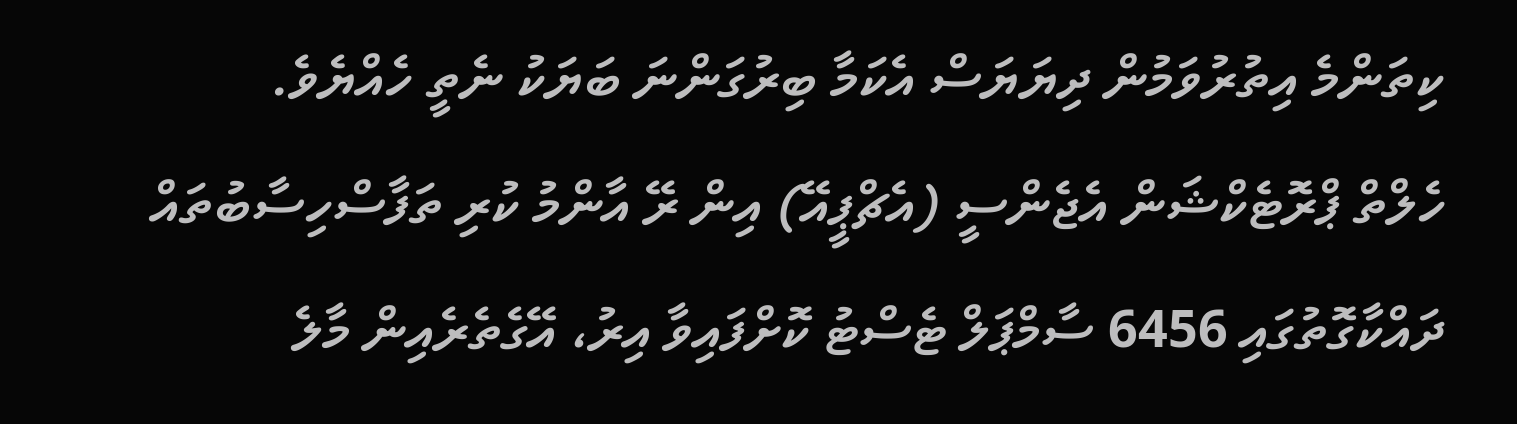ކިތަންމެ އިތުރުވަމުން ދިޔަޔަސް އެކަމާ ބިރުގަންނަ ބަޔަކު ނެތީ ހެއްޔެވެ.
ހެލްތް ޕްރޮޓެކްޝަން އެޖެންސީ (އެޗްޕީއޭ) އިން ރޭ އާންމު ކުރި ތަފާސްހިސާބުތައް ދައްކާގޮތުގައި 6456 ސާމްޕަލް ޓެސްޓު ކޮށްފައިވާ އިރު، އޭގެތެރެއިން މާލެ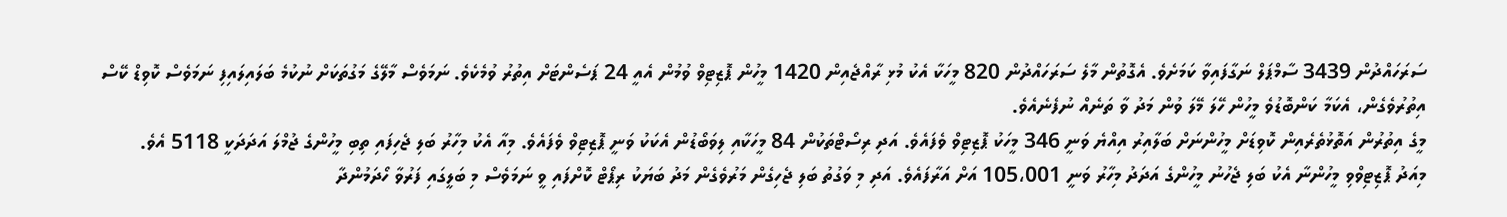ސަރަހައްދުން 3439 ސާމްޕަލް ނަގާފައިވާ ކަމަށެވެ. އެގޮތުން މާލެ ސަރަހައްދުން 820 މީހަކާ އެކު މުޅި ރާއްޖެއިން 1420 މީހުން ޕޮޒިޓިވް ވުމުން އެއީ 24 ޕަސެންޓަށް އިތުރު ވުމެކެވެ. ނަމަވެސް މާލޭގެ މަގުތަކަށް ނުކުމެ ބަލައިލައިފި ނަމަވެސް ކޮވިޑް ކޭސް އިތުރުވެގެން، އެކަމާ ކަންބޮޑުވެ މީހުން ހޭލަ މޭލަ ވުން މަދު ވާ ތަނެއް ނުފެނެއެވެ.
މީގެ އިތުރުން އަތޮޅުތެރެއިން ކޮވިޑަށް މީހުންނަށް ބަލާއިރު އިއްޔެ ވަނީ 346 މީހަކު ޕޮޒިޓިވް ވެފައެވެ. އަދި ރިސޯޓްތަކުން 84 މީހަކާއި ލިވަބޯޑުން އެކަކު ވަނީ ޕޮޒިޓިވް ވެފައެވެ. މިއާ އެކު މިހާރު ބަލި ޖެހިފައި ތިބި މީހުންގެ ޖުމްލަ އަދަދަކީ 5118 އެވެ.
މިއަދު ޕޮޒިޓިވްވި މީހުންނާ އެކު ބަލި ޖެހުނު މީހުންގެ އަދަދު މިހާރު ވަނީ 105،001 އަށް އަރާފައެވެ. އަދި މި ވަގުތު ބަލި ޖެހިގެން މަރުވެގެން މަދު ބަޔަކު ރިޕޯޓް ކޮށްފައި ވީ ނަމަވެސް މި ބަލީގައި ފަރުވާ ހޯދަމުންދާ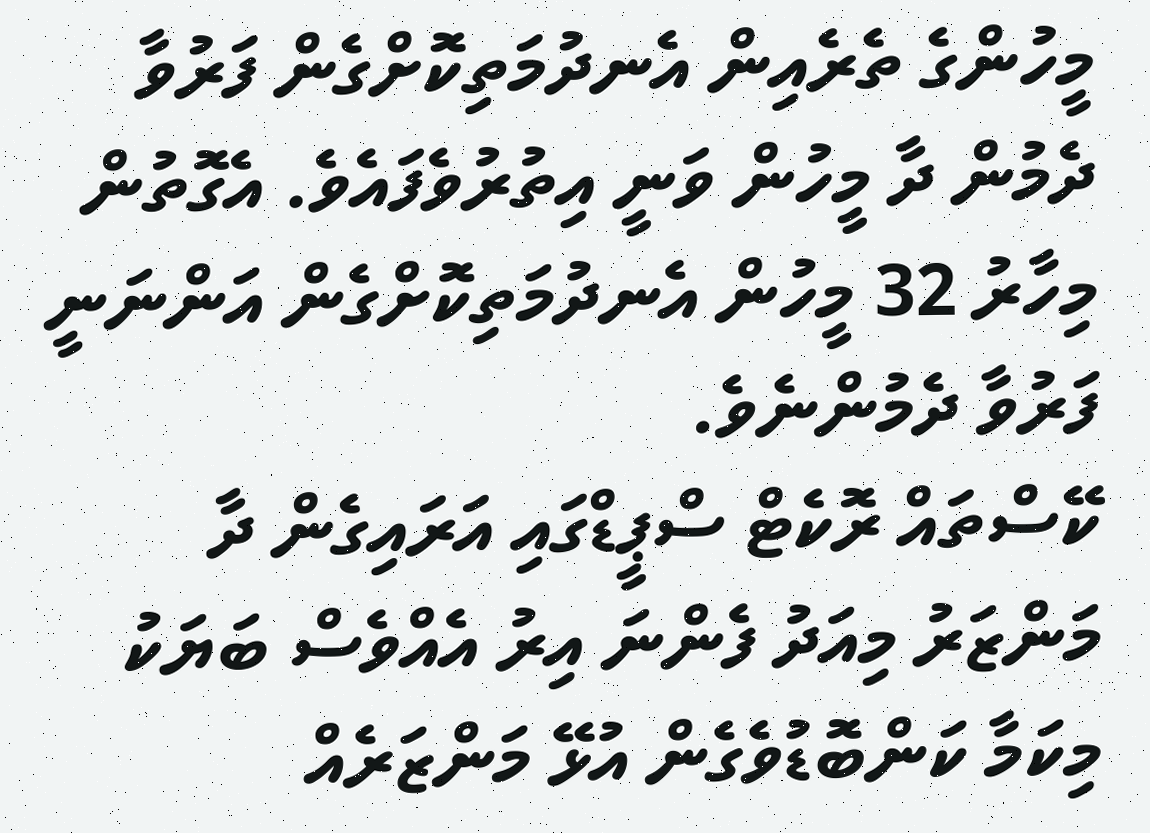މީހުންގެ ތެރެއިން އެނދުމަތިކޮށްގެން ފަރުވާ ދެމުން ދާ މީހުން ވަނީ އިތުރުވެފައެވެ. އެގޮތުން މިހާރު 32 މީހުން އެނދުމަތިކޮށްގެން އަންނަނީ ފަރުވާ ދެމުންނެވެ.
ކޭސްތައް ރޮކެޓް ސްޕީޑްގައި އަރައިގެން ދާ މަންޒަރު މިއަދު ފެންނަ އިރު އެއްވެސް ބަޔަކު މިކަމާ ކަންބޮޑުވެގެން އުޅޭ މަންޒަރެއް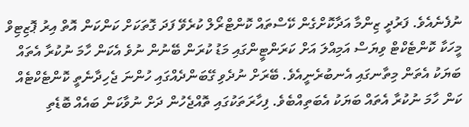ނުފެނެއެވެ. ފަރުދީ ޒިންމާ އަދާކޮށްގެން ކޭސްތައް ކޮންޓްރޯލް ކުރެވޭ ފަދަ ގޮތަކަށް ކަންކަން އޮތް އިރު ޕޮޒިޓިވް މީހަކާ ކޮންޓެކްޓް ވިޔަސް އަމިއްލަ އަށް ކަރަންޓީންގައި މަޑު ކުރަން ބޭނުން ނުވެ އެކަން ހާމަ ނުކުރާ އެތައް ބަޔަކު އެތަން މިތާނގައި އެނބުރެނީއެވެ. ބޭރަށް ނުދެވި ގޭބަންދެއްގައި ހުންނަ ޖެހިދާނެތީ ކޮންޓެކްޓެއް ކަން ހާމަ ނުކުރާ އެތައް ބަޔަކު އެބަތިއްބެވެ. ފިހާރަތަކުގައި ތޮއްޖެހުން ދަށް ނުވާކަން ބައެއް ބޮޑެތި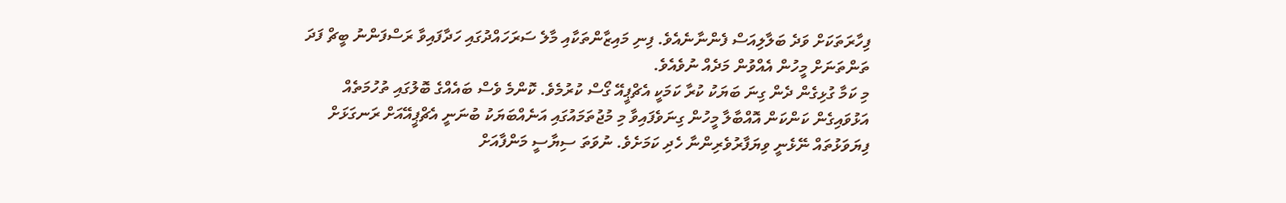ފިހާރަތަކަށް ވަދެ ބަލާލިއަސް ފެންނާނެއެވެ. ފިނި މައިޒާންތަކާއި މާލެ ސަރަހައްދުގައި ހަދާފައިވާ ރަސްފަންނު ބީޗް ފަދަ ތަންތަނަށް މީހުން އެއްވުން މަދެއް ނުވެއެވެ.
މި ކަމާ ގުޅިގެން ދެން ގިނަ ބަޔަކު ކުރާ ކަމަކީ އެޗްޕީއޭ ގޯސް ކުރުމެވެ. ކޮންމެ ވެސް ބައެއްގެ ބޮލުގައި ތުހުމަތެއް އަޅުވައިގެން ކަންކަން އޮއްބާލާ މީހުން ގިނަވެފައިވާ މި މުޖުތަމައުގައި އަނެއްބަޔަކު ބުނަނީ އެޗްޕީއޭއަށް ރަނގަޅަށް ފިޔަވަޅުތައް ނޭޅެނީ ވިޔަފާރުވެރިންނާ ހެދި ކަމަށެވެ. ނުވަތަ ސިޔާސީ މަންފާއަށް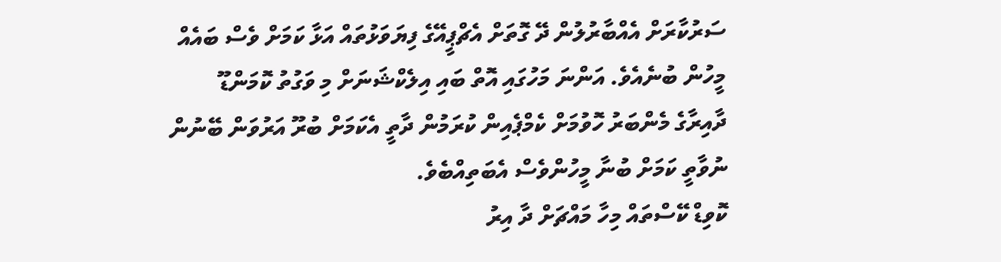ސަރުކާރަށް އެއްބާރުލުން ދޭ ގޮތަށް އެޗްޕީއޭގެ ފިޔަވަޅުތައް އަޅާ ކަމަށް ވެސް ބައެއް މީހުން ބުނެއެވެ. އަންނަ މަހުގައި އޮތް ބައި އިލެކްޝަނަށް މި ވަގުތު ކޮމަންޑޫ ދާއިރާގެ މެންބަރު ހޮވުމަށް ކެމްޕެއިން ކުރަމުން ދާތީ އެކަމަށް ބުރޫ އަރުވަން ބޭނުން ނުވާތީ ކަމަށް ބުނާ މީހުންވެސް އެބަތިއްބެވެ.
ކޮވިޑް ކޭސްތައް މިހާ މައްޗަށް ދާ އިރު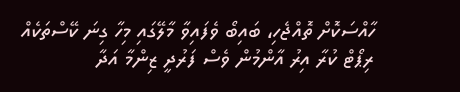ހާއްސަކޮށް ތޮއްޖެހި، ބައިބޯ ވެފައިވާ މާލޭގައި މިހާ ގިނަ ކޭސްތަކެއް ރިޕޯޓް ކުރާ އިރު އާންމުން ވެސް ފަރުދީ ޒިންމާ އަދާ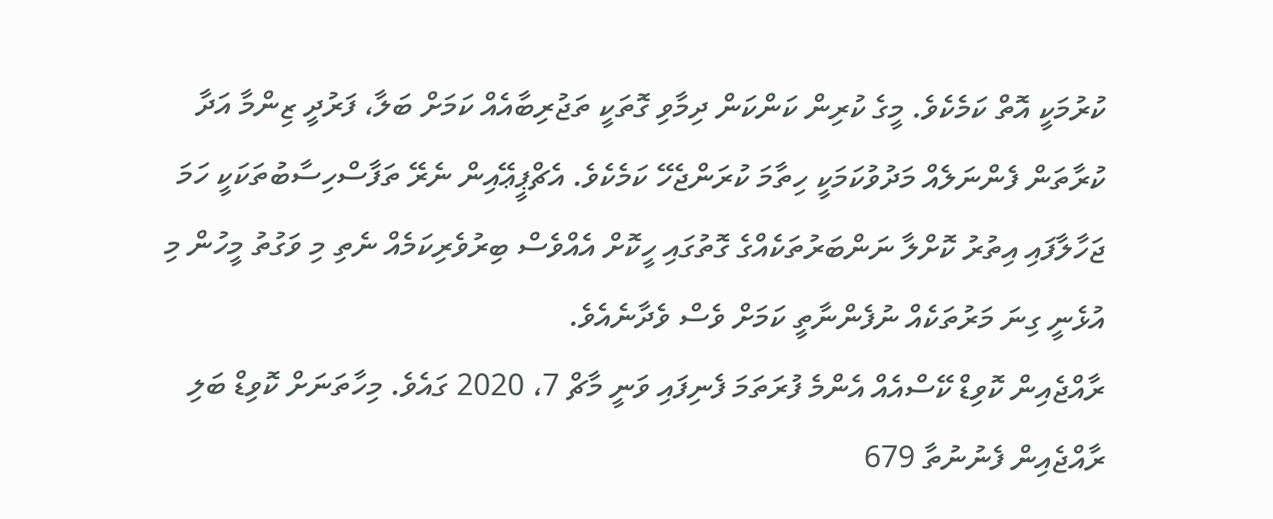ކުރުމަކީ އޮތް ކަމެކެވެ. މީގެ ކުރިން ކަންކަން ދިމާވި ގޮތަކީ ތަޖުރިބާއެއް ކަމަށް ބަލާ، ފަރުދީ ޒިންމާ އަދާ ކުރާތަން ފެންނަލެއް މަދުވުކަމަކީ ހިތާމަ ކުރަންޖެހޭ ކަމެކެވެ. އެޗްޕީޢޭއިން ނެރޭ ތަފާސްހިސާބުތަކަކީ ހަމަ ޖަހާލާފައި އިތުރު ކޮށްލާ ނަންބަރުތަކެއްގެ ގޮތުގައި ހީކޮށް އެއްވެސް ބިރުވެރިކަމެއް ނެތި މި ވަގުތު މީހުން މި އުޅެނީ ގިނަ މަރުތަކެއް ނުފެންނާތީ ކަމަށް ވެސް ވެދާނެއެވެ.
ރާއްޖެއިން ކޮވިޑް ކޭސްއެއް އެންމެ ފުރަތަމަ ފެނިފައި ވަނީ މާޗް 7، 2020 ގައެވެ. މިހާތަނަށް ކޮވިޑް ބަލި ރާއްޖެއިން ފެނުނުތާ 679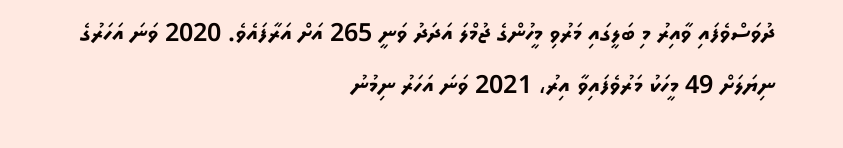ދުވަސްވެފައި ވާއިރު މި ބަލީގައި މަރުވި މީހުންގެ ޖުމްލަ އަދަދު ވަނީ 265 އަށް އަރާފައެވެ. 2020 ވަނަ އަހަރުގެ ނިޔަލަށް 49 މީހަކު މަރުވެފައިވާ އިރު، 2021 ވަނަ އަހަރު ނިމުނު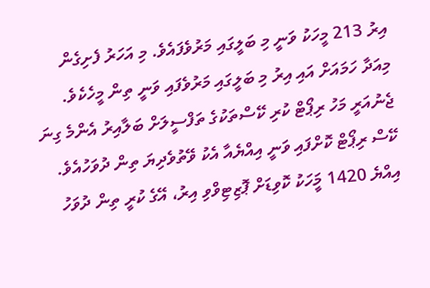އިރު 213 މީހަކު ވަނީ މި ބަލީގައި މަރުވެފައެވެ. މި އަހަރު ފެށިގެން މިއަދާ ހަމައަށް އައި އިރު މި ބަލީގައި މަރުވެފައި ވަނީ ތިން މީހެކެވެ.
ޖެނުއަރީ މަހު ރިޕޯޓް ކުރި ކޭސްތަކުގެ ތަފްސީލަށް ބަލާއިރު އެންމެ ގިނަ ކޭސް ރިޕޯޓް ކޮށްފައި ވަނީ އިއްޔެއާ އެކު ވޭތުވެދިޔަ ތިން ދުވަހުއެވެ. އިއްޔެ 1420 މީަހަކު ކޮވިޑަށް ޕޮޒިޓިވްވި އިރު، އޭގެ ކުރީ ތިން ދުވަހު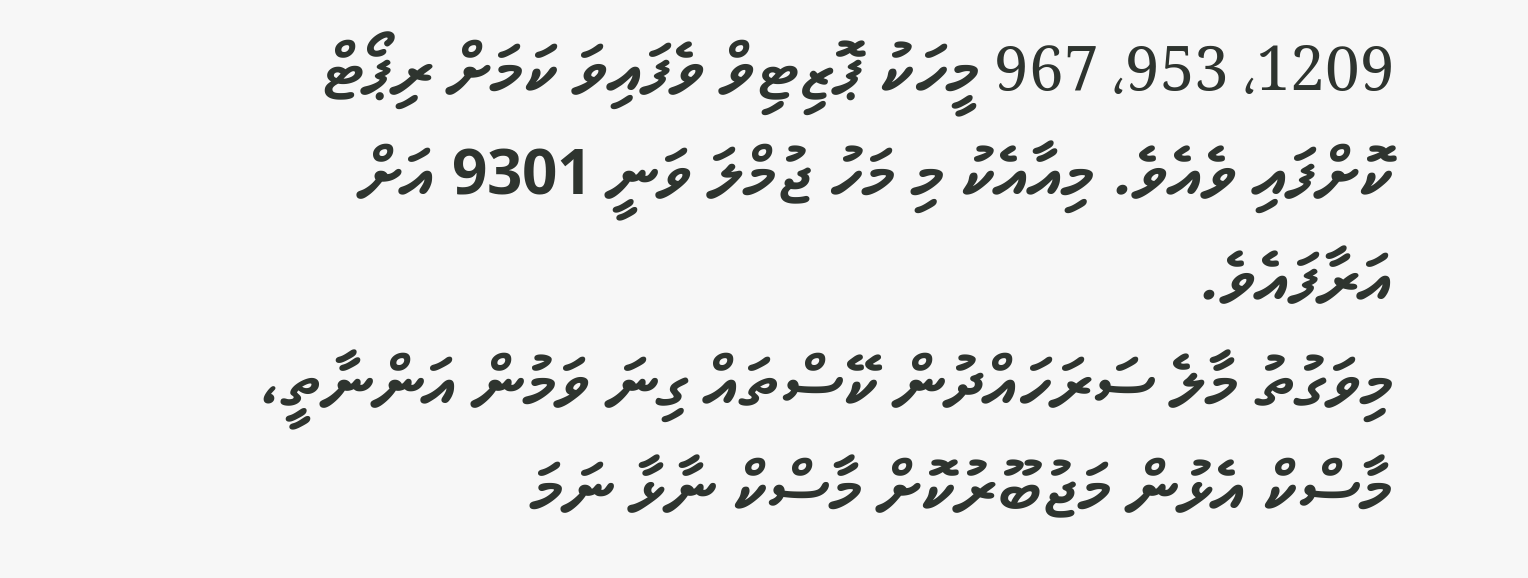1209، 953، 967 މީހަކު ޕޮޒިޓިވް ވެފައިވަ ކަމަށް ރިޕޯޓް ކޮށްފައި ވެއެވެ. މިއާއެކު މި މަހު ޖުމްލަ ވަނީ 9301 އަށް އަރާފައެވެ.
މިވަގުތު މާލެ ސަރަހައްދުން ކޭސްތައް ގިނަ ވަމުން އަންނާތީ، މާސްކް އެޅުން މަޖުބޫރުކޮށް މާސްކް ނާޅާ ނަމަ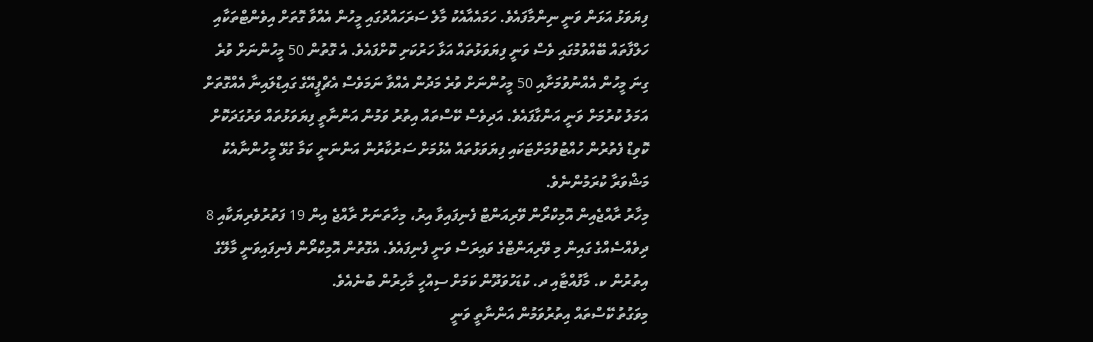ފިޔަވަޅު އަޅަން ވަނީ ނިންމާފައެވެ. ހަމައެއާއެކު މާލެ ސަރަހައްދުގައި މީހުން އެއްވާ ގޮތަށް އިވެންޓްތަކާއި ހަލްފާތައް ބޭއްވުމުގައި ވެސް ވަނީ ފިޔަވަޅުތައް އަޅާ ހަރުކަށި ކޮށްފައެވެ. އެ ގޮތުން 50 މީހުންނަށް ވުރެ ގިނަ މީހުން އެއްނުވުމަށާއި 50 މީހުންނަށް ވުރެ މަދުން އެއްވާ ނަމަވެސް އެޗްޕީއޭގެ ގައިޑްލައިނާ އެއްގޮތަށް އަމަލު ކުރުމަށް ވަނީ އަންގާފައެވެ. އަދިވެސް ކޭސްތައް އިތުރު ވަމުން އަންނާތީ ފިޔަވަޅުތައް ވަރުގަދަކޮށް ކޮވިޑް ފެތުރުން ހުއްޓުވުމަށްޓަކައި ފިޔަވަޅުތައް އެޅުމަށް ސަރުކާރުން އަންނަނީ ކަމާ ގުޅޭ މީހުންނާއެކު މަޝްވަރާ ކުރަމުންނެވެ.
މިހާރު ރާއްޖެއިން އޮމިކްރޯން ވޭރިއަންޓް ފެނިފައިވާ އިރު، މިހާތަނަށް ރާއްޖެ އިން 19 ފަތުރުވެރިޔަކާއި 8 ދިވެއްސެއްގެ ގައިން މި ވޭރިއަންޓްގެ ވައިރަސް ވަނީ ފެނިފައެވެ. އެގޮތުން އޮމިކްރޯން ފެނިފައިވަނީ މާލޭގެ އިތުރުން ކ. މާފުއްޓާއި ދ. ކުޑަހުވަދޫން ކަމަށް ސިއްހީ މާހިރުން ބުނެއެވެ.
މިވަގުތު ކޭސްތައް އިތުރުވަމުން އަންނާތީ ވަނީ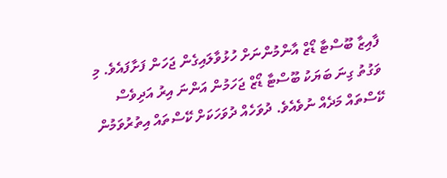ފާއިޒާ ބޫސްޓާ ޑޯޒް އާންމުންނަށް ހުޅުވާލައިގެން ޖަހަން ފަށާފައެވެ. މި ވަގުތު ގިނަ ބަޔަކު ބޫސްޓާ ޑޯޒް ޖަހަމުން އަންނަ އިރު އަދިވެސް ކޭސްތައް މަދެއް ނުވެއެވެ. ދުވަހެއް ދުވަހަކަށް ކޭސްތައް އިތުރުވަމުން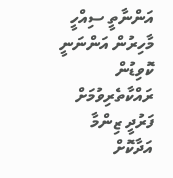އަންނާތީ ސިއްހީ މާހިރުން އަންނަނީ ކޮވިޑުން ރައްކާތެރިވުމަށް ފަރުދީ ޒިންމާ އަދާކޮށް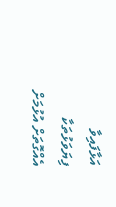އަޅާފައިވާ ފިޔަވަޅުތަކާ އެއްގޮތަށް އުޅުމަށް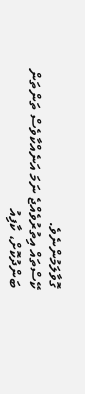ގޮވާލަމުންނެވެ.
ކޭސްތައް އިތުރުވެއްޖެ ނަމަ އަނެއްކާވެސް ތަންތަން ބަންދުކޮށް، ކާފިއު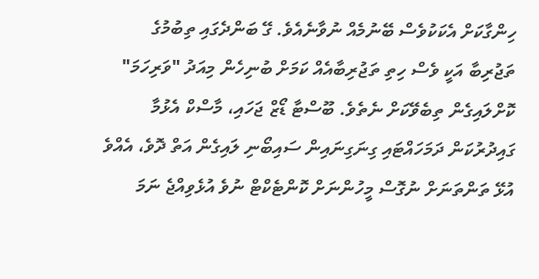ހިންގާކަށް އެކަކުވެސް ބޭނުމެއް ނުވާނެއެވެ. ގޭ ބަންދެގައި ތިބުމުގެ ތަޖުރިބާ އަކީ ވެސް ހިތި ތަޖުރިބާއެއް ކަމަށް ބުނިހެން މިއަދު "ވަރިހަމަ" ކޮށްލައިގެން ތިބެވޭކަށް ނެތެވެ. ބޫސްޓާ ޑޯޒް ޖަހައި، މާސްކް އެޅުމާ ގައިދުރުކަން ދަމަހައްޓައި ގިނަގިނައިން ސައިބޯނި ލައިގެން އަތް ދޮވެ، އެއްވެ އުޅޭ ތަންތަނަށް ނުގޮސް މީހުންނަށް ކޮންޓެކްޓް ނުވެ އުޅެވިއްޖެ ނަމަ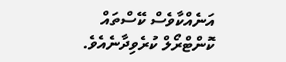އަނެއްކާވެސް ކޭސްތައް ކޮންޓްރޯލް ކުރެވިދާނެއެވެ.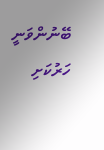ބޭނުންވަނީ ހަރުކަށި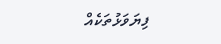ފިޔަވަޅުތަކެއް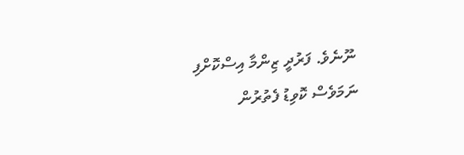ނޫނެވެ. ފަރުދީ ޒިންމާ އިސްކޮށްފި ނަމަވެސް ކޮވިޑު ފެތުރުން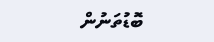ބޮޑުތަނުން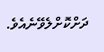ދަށްކޮށްލެވޭނެއެވެ.